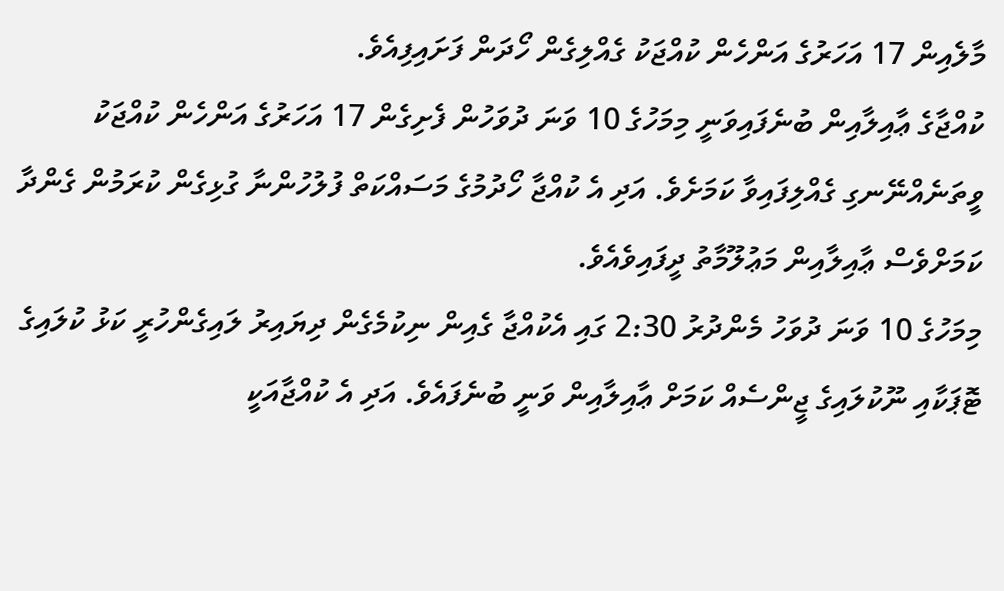މާލެއިން 17 އަހަރުގެ އަންހެން ކުއްޖަކު ގެއްލިގެން ހޯދަން ފަށައިފިއެވެ.
ކުއްޖާގެ ޢާއިލާއިން ބުނެފައިވަނީ މިމަހުގެ 10 ވަނަ ދުވަހުން ފެށިގެން 17 އަހަރުގެ އަންހެން ކުއްޖަކު ވީތަނެއްނޭނގި ގެއްލިފައިވާ ކަމަށެވެ. އަދި އެ ކުއްޖާ ހޯދުމުގެ މަސައްކަތް ފުލުހުންނާ ގުޅިގެން ކުރަމުން ގެންދާ ކަމަށްވެސް ޢާއިލާއިން މަޢުލޫމާތު ދީފައިވެއެވެ.
މިމަހުގެ 10 ވަނަ ދުވަހު މެންދުރު 2:30 ގައި އެކުއްޖާ ގެއިން ނިކުމެގެން ދިޔައިރު ލައިގެންހުރީ ކަޅު ކުލައިގެ ޓޮޕަކާއި ނޫކުލައިގެ ޖީންސެއް ކަމަށް ޢާއިލާއިން ވަނީ ބުނެފައެވެ. އަދި އެ ކުއްޖާއަކީ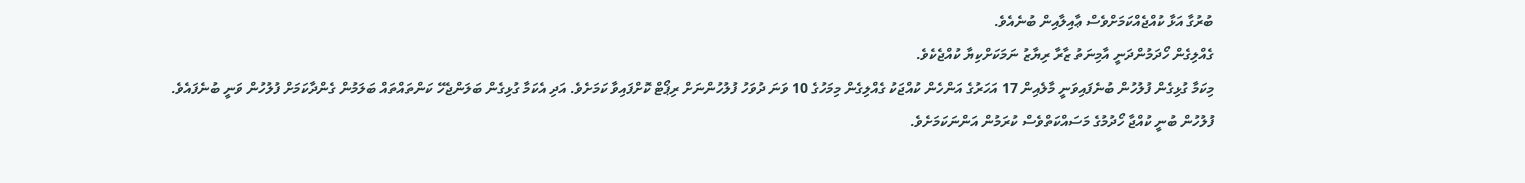ބުރުގާ އަޅާ ކުއްޖެއްކަމަށްވެސް ޢާއިލާއިން ބުނެއެވެ.
ގެއްލިގެން ހޯދަމުންދަނީ އާމިނަތު ޒާރާ ރިޔާޒު ނަމަކަށްކިޔާ ކުއްޖެކެވެ.
މިކަމާ ގުޅިގެން ފުލުހުން ބުނެފައިވަނީ މާލެއިން 17 އަހަރުގެ އަންހެން ކުއްޖަކު ގެއްލިގެން މިމަހުގެ 10 ވަނަ ދުވަހު ފުލުހުންނަށް ރިޕޯޓް ކޮށްފައިވާ ކަމަށެވެ. އަދި އެކަމާ ގުޅިގެން ބަލަންޖެހޭ ކަންތައްތައް ބަލަމުން ގެންދާކަމަށް ފުލުހުން ވަނީ ބުނެފައެވެ.
ފުލުހުން ބުނީ ކުއްޖާ ހޯދުމުގެ މަސައްކަތްވެސް ކުރަމުން އަންނަކަމަށެވެ.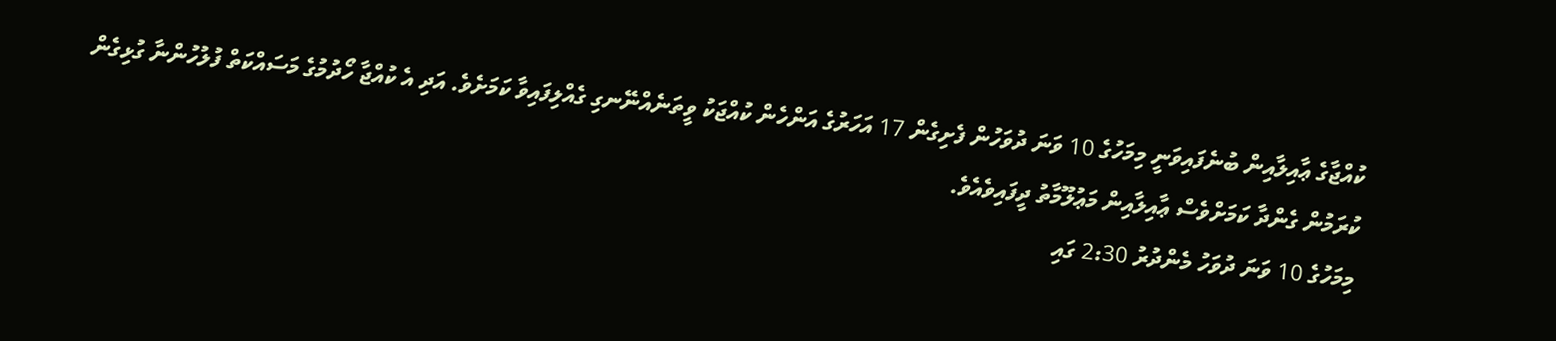ކުއްޖާގެ ޢާއިލާއިން ބުނެފައިވަނީ މިމަހުގެ 10 ވަނަ ދުވަހުން ފެށިގެން 17 އަހަރުގެ އަންހެން ކުއްޖަކު ވީތަނެއްނޭނގި ގެއްލިފައިވާ ކަމަށެވެ. އަދި އެ ކުއްޖާ ހޯދުމުގެ މަސައްކަތް ފުލުހުންނާ ގުޅިގެން ކުރަމުން ގެންދާ ކަމަށްވެސް ޢާއިލާއިން މަޢުލޫމާތު ދީފައިވެއެވެ.
މިމަހުގެ 10 ވަނަ ދުވަހު މެންދުރު 2:30 ގައި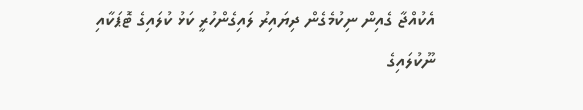އެކުއްޖާ ގެއިން ނިކުމެގެން ދިޔައިރު ލައިގެންހުރީ ކަޅު ކުލައިގެ ޓޮޕަކާއި ނޫކުލައިގެ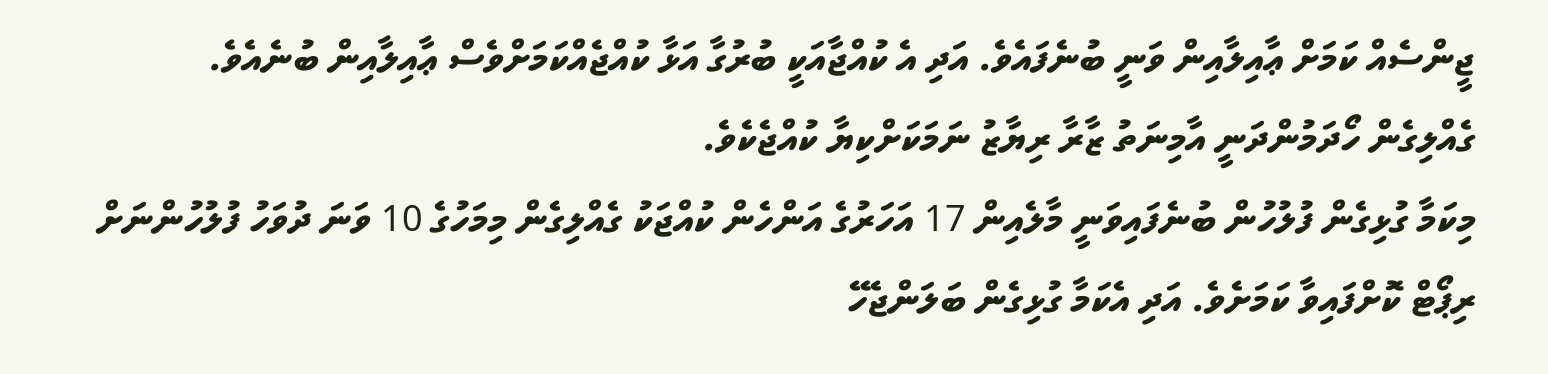ޖީންސެއް ކަމަށް ޢާއިލާއިން ވަނީ ބުނެފައެވެ. އަދި އެ ކުއްޖާއަކީ ބުރުގާ އަޅާ ކުއްޖެއްކަމަށްވެސް ޢާއިލާއިން ބުނެއެވެ.
ގެއްލިގެން ހޯދަމުންދަނީ އާމިނަތު ޒާރާ ރިޔާޒު ނަމަކަށްކިޔާ ކުއްޖެކެވެ.
މިކަމާ ގުޅިގެން ފުލުހުން ބުނެފައިވަނީ މާލެއިން 17 އަހަރުގެ އަންހެން ކުއްޖަކު ގެއްލިގެން މިމަހުގެ 10 ވަނަ ދުވަހު ފުލުހުންނަށް ރިޕޯޓް ކޮށްފައިވާ ކަމަށެވެ. އަދި އެކަމާ ގުޅިގެން ބަލަންޖެހޭ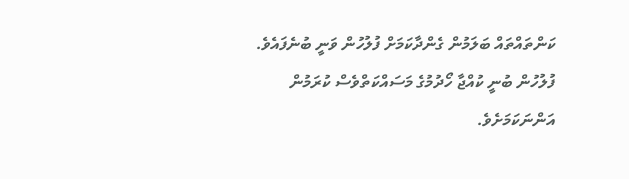ކަންތައްތައް ބަލަމުން ގެންދާކަމަށް ފުލުހުން ވަނީ ބުނެފައެވެ.
ފުލުހުން ބުނީ ކުއްޖާ ހޯދުމުގެ މަސައްކަތްވެސް ކުރަމުން އަންނަކަމަށެވެ.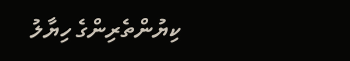ކިޔުންތެރިންގެ ހިޔާލު